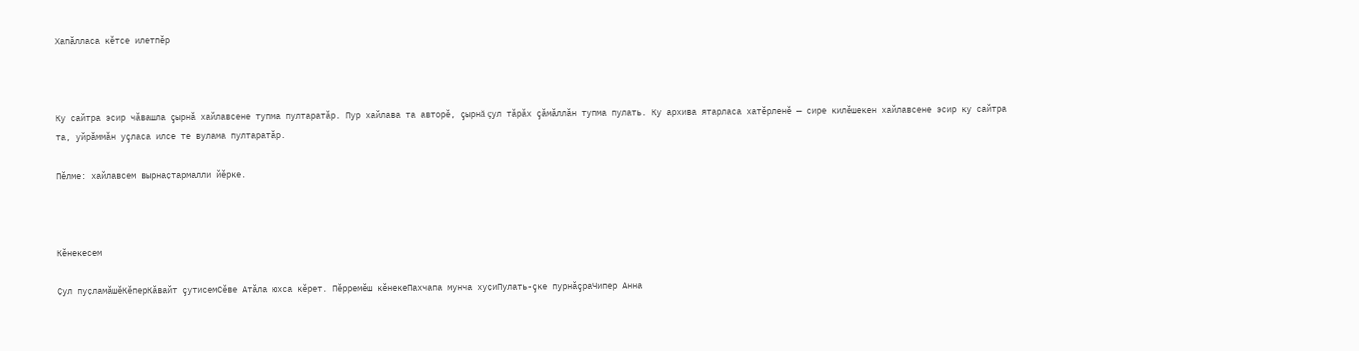Хапăлласа кĕтсе илетпĕр



Ку сайтра эсир чăвашла çырнă хайлавсене тупма пултаратăр. Пур хайлава та авторĕ, çырнă çул тăрăх çăмăллăн тупма пулать. Ку архива ятарласа хатĕрленĕ — сире килĕшекен хайлавсене эсир ку сайтра та, уйрăммăн уçласа илсе те вулама пултаратăр.

Пӗлме: хайлавсем вырнаҫтармалли йӗрке.



Кĕнекесем

Ҫул пуҫламӑшӗКĕперКăвайт çутисемСӗве Атӑла юхса кӗрет. Пӗрремӗш кӗнекеПахчапа мунча хуҫиПулать-çке пурнăçраЧипер Анна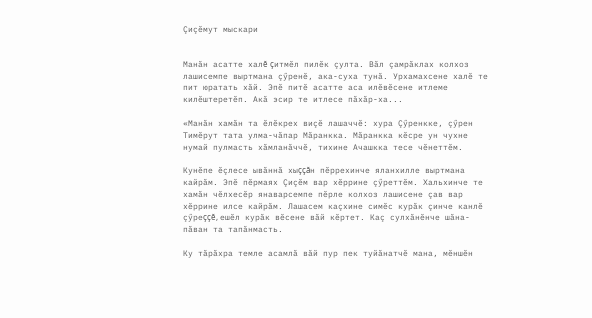Çиçĕмут мыскари


Манăн асатте халĕ çитмĕл пилĕк çулта. Вăл çамрăклах колхоз лашисемпе выртмана çӳренĕ, ака-суха тунă. Урхамахсене халĕ те пит юратать хăй. Эпĕ питĕ асатте аса илĕвĕсене итлеме килĕштеретĕп. Акă эсир те итлесе пăхăр-ха...

«Манăн хамăн та ĕлĕкрех виçĕ лашаччĕ: хура Çӳренкке, çӳрен Тимĕрут тата улма-чăпар Мăранкка. Мăранкка кĕсре ун чухне нумай пулмасть хăмланăччĕ, тихине Ачашкка тесе чĕнеттĕм.

Кунĕпе ĕçлесе ывăннă хыççăн пĕррехинче яланхилле выртмана кайрăм. Эпĕ пĕрмаях Çиçĕм вар хĕррине çӳреттĕм. Хальхинче те хамăн чĕлхесĕр янаварсемпе пĕрле колхоз лашисене çав вар хĕррине илсе кайрăм. Лашасем каçхине симĕс курăк çинче канлĕ çӳреççĕ, ешĕл курăк вĕсене вăй кĕртет. Каç сулхăнĕнче шăна-пăван та тапăнмасть.

Ку тăрăхра темле асамлă вăй пур пек туйăнатчĕ мана, мĕншĕн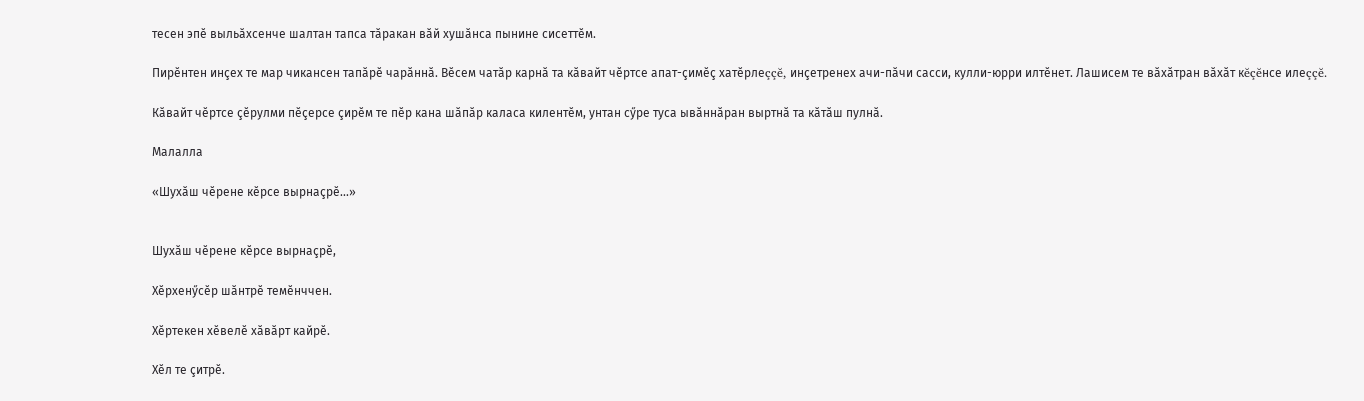тесен эпĕ выльăхсенче шалтан тапса тăракан вăй хушăнса пынине сисеттĕм.

Пирĕнтен инçех те мар чикансен тапăрĕ чарăннă. Вĕсем чатăр карнă та кăвайт чĕртсе апат-çимĕç хатĕрлеççĕ, инçетренех ачи-пăчи сасси, кулли-юрри илтĕнет. Лашисем те вăхăтран вăхăт кĕçĕнсе илеççĕ.

Кăвайт чĕртсе çĕрулми пĕçерсе çирĕм те пĕр кана шăпăр каласа килентĕм, унтан сӳре туса ывăннăран выртнă та кăтăш пулнă.

Малалла

«Шухăш чĕрене кĕрсе вырнаçрĕ...»


Шухăш чĕрене кĕрсе вырнаçрĕ,

Хĕрхенӳсĕр шăнтрĕ темĕнччен.

Хĕртекен хĕвелĕ хăвăрт кайрĕ.

Хĕл те çитрĕ.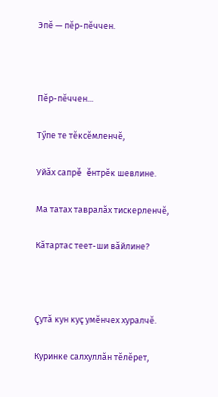Эпĕ — пĕр-пĕччен.



Пĕр-пĕччен...

Тӳпе те тĕксĕмленчĕ,

Уйăх сапрĕ ĕнтрĕк шевлине.

Ма татах тавралăх тискерленчĕ,

Кăтартас теет-ши вăйлине?



Çутă кун куç умĕнчех хуралчĕ.

Куринке салхуллăн тĕлĕрет,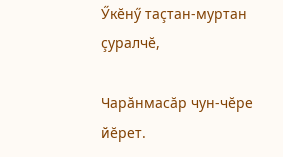Ӳкĕнӳ таçтан-муртан çуралчĕ,

Чарăнмасăр чун-чĕре йĕрет.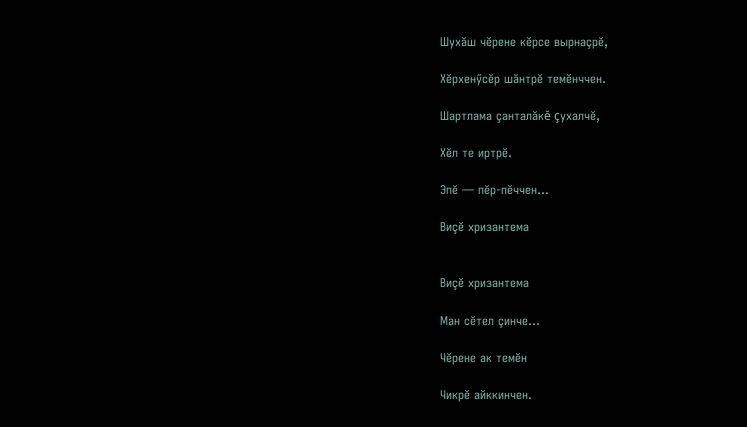Шухăш чĕрене кĕрсе вырнаçрĕ,

Хĕрхенӳсĕр шăнтрĕ темĕнччен.

Шартлама çанталăкĕ çухалчĕ,

Хĕл те иртрĕ.

Эпĕ — пĕр-пĕччен...

Виçĕ хризантема


Виçĕ хризантема

Ман сĕтел çинче...

Чĕрене ак темĕн

Чикрĕ айккинчен.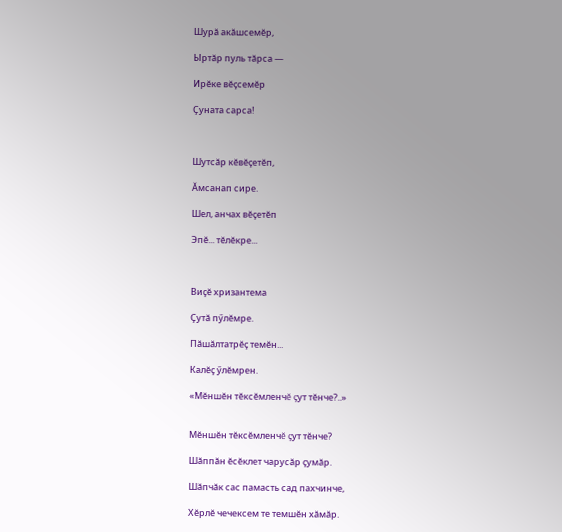Шурă акăшсемĕр,

Ыртăр пуль тăрса —

Ирĕке вĕçсемĕр

Çуната сарса!



Шутсăр кĕвĕçетĕп,

Ăмсанап сире.

Шел, анчах вĕçетĕп

Эпĕ... тĕлĕкре...



Виçĕ хризантема

Çутă пӳлĕмре.

Пăшăлтатрĕç темĕн...

Калĕç ӳлĕмрен.

«Мĕншĕн тĕксĕмленчĕ çут тĕнче?..»


Мĕншĕн тĕксĕмленчĕ çут тĕнче?

Шăппăн ĕсĕклет чарусăр çумăр.

Шăпчăк сас памасть сад пахчинче,

Хĕрлĕ чечексем те темшĕн хăмăр.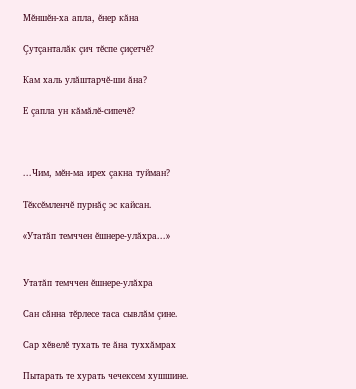Мĕншĕн-ха апла, ĕнер кăна

Çутçанталăк çич тĕспе çиçетчĕ?

Кам халь улăштарчĕ-ши ăна?

Е çапла ун кăмăлĕ-сипечĕ?



...Чим, мĕн-ма ирех çакна туйман?

Тĕксĕмленчĕ пурнăç эс кайсан.

«Утатăп темччен ĕшнере-улăхра...»


Утатăп темччен ĕшнере-улăхра

Сан сăнна тĕрлесе таса сывлăм çине.

Сар хĕвелĕ тухать те ăна туххăмрах

Пытарать те хурать чечексем хушшине.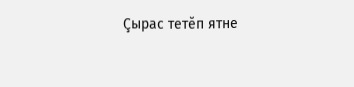Çырас тетĕп ятне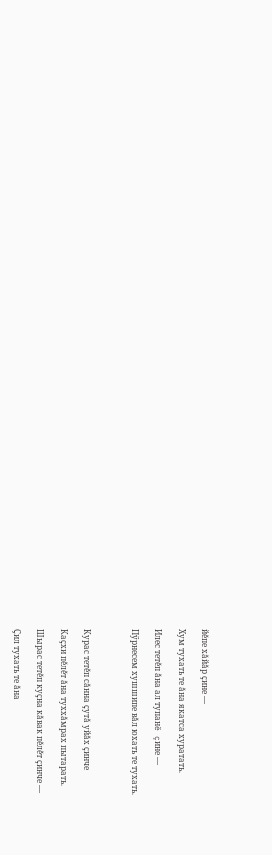йĕпе хăйăр çине —

Хум тухать те ăна якатса хуратать.

Илес тетĕп ăна ал тупанĕ çине —

Пӳрнесем хушшипе вăл юхать те тухать.



Курас тетĕп сăнна çутă уйăх çинче

Каçхи пĕлĕт ăна туххăмрах пытарать.

Шырас тетĕп куçна кăвак пĕлĕт çинче —

Çил тухать те ăна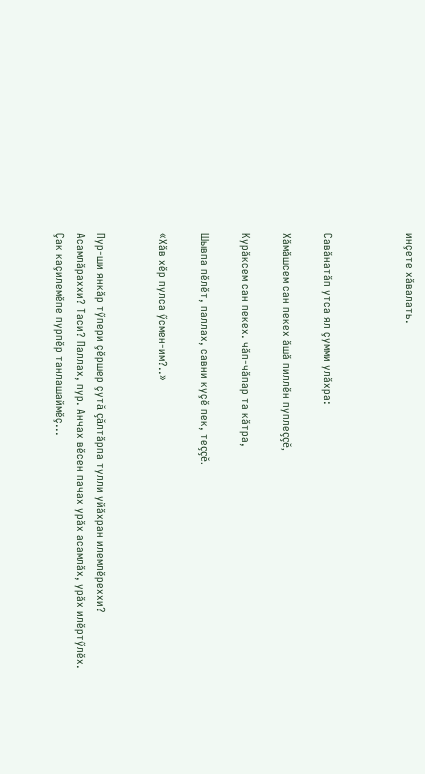инçете хăвалать.



Савăнатăп утса ял çумми улăхра:

Хăмăшсем сан пекех ăшă пиллĕн пуплеççĕ,

Курăксем сан пекех. чăп-чăпар та кăтра,

Шывпа пĕлĕт, паллах, савни куçĕ пек, теççĕ.

«Хăв хĕр пулса ӳсмен-им?..»


Пур-ши янкăр тӳпери çĕршер çутă çăлтăрпа тулли уйăхран илемлĕреххи? Асамлăраххи? Таси? Паллах, пур. Анчах вĕсен пачах урăх асамлăх, урăх илĕртӳлĕх. Çак каçилемĕпе пурпĕр танлашаймĕç...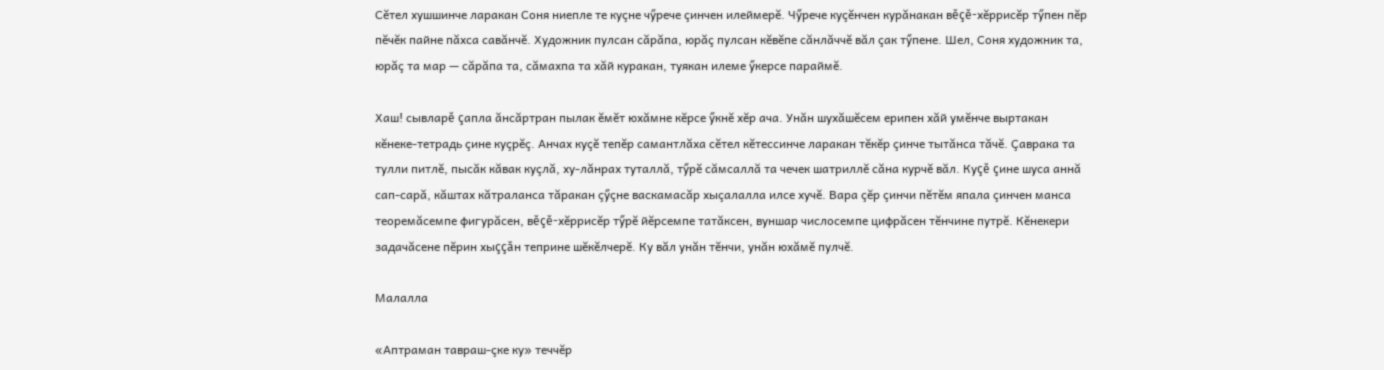Сĕтел хушшинче ларакан Соня ниепле те куçне чӳрече çинчен илеймерĕ. Чӳрече куçĕнчен курăнакан вĕçĕ-хĕррисĕр тӳпен пĕр пĕчĕк пайне пăхса савăнчĕ. Художник пулсан сăрăпа, юрăç пулсан кĕвĕпе сăнлăччĕ вăл çак тӳпене. Шел, Соня художник та, юрăç та мар — сăрăпа та, сăмахпа та хăй куракан, туякан илеме ӳкерсе параймĕ.

Хаш! сывларĕ çапла ăнсăртран пылак ĕмĕт юхăмне кĕрсе ӳкнĕ хĕр ача. Унăн шухăшĕсем ерипен хăй умĕнче выртакан кĕнеке-тетрадь çине куçрĕç. Анчах куçĕ тепĕр самантлăха сĕтел кĕтессинче ларакан тĕкĕр çинче тытăнса тăчĕ. Çаврака та тулли питлĕ, пысăк кăвак куçлă, ху-лăнрах туталлă, тӳрĕ сăмсаллă та чечек шатриллĕ сăна курчĕ вăл. Куçĕ çине шуса аннă сап-сарă, кăштах кăтраланса тăракан çӳçне васкамасăр хыçалалла илсе хучĕ. Вара çĕр çинчи пĕтĕм япала çинчен манса теоремăсемпе фигурăсен, вĕçĕ-хĕррисĕр тӳрĕ йĕрсемпе татăксен, вуншар числосемпе цифрăсен тĕнчине путрĕ. Кĕнекери задачăсене пĕрин хыççăн теприне шĕкĕлчерĕ. Ку вăл унăн тĕнчи, унăн юхăмĕ пулчĕ.

Малалла

«Аптраман тавраш-çке ку» теччĕр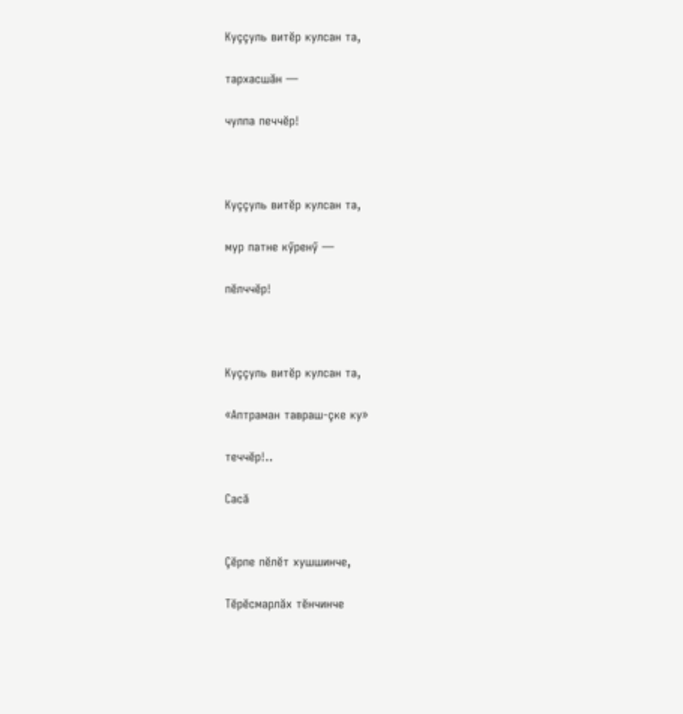Куççуль витĕр кулсан та,

тархасшăн —

чулпа печчĕр!



Куççуль витĕр кулсан та,

мур патне кӳренӳ —

пĕлччĕр!



Куççуль витĕр кулсан та,

«Аптраман тавраш-çке ку»

теччĕр!..

Сасă


Çĕрпе пĕлĕт хушшинче,

Тĕрĕсмарлăх тĕнчинче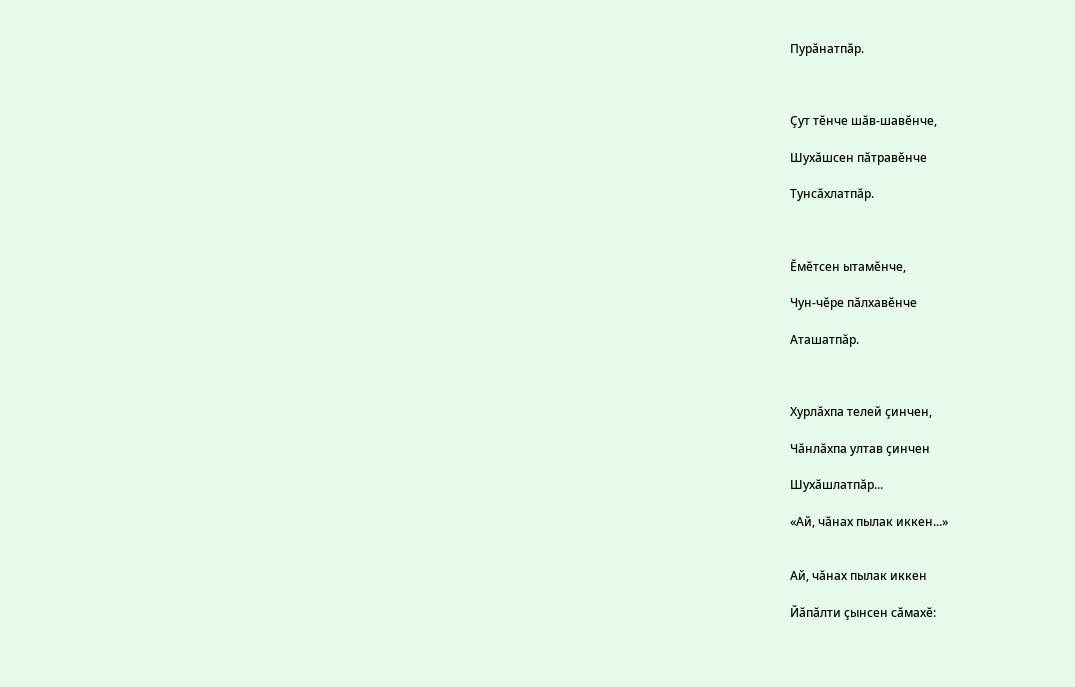Пурăнатпăр.



Çут тĕнче шăв-шавĕнче,

Шухăшсен пăтравĕнче

Тунсăхлатпăр.



Ĕмĕтсен ытамĕнче,

Чун-чĕре пăлхавĕнче

Аташатпăр.



Хурлăхпа телей çинчен,

Чăнлăхпа ултав çинчен

Шухăшлатпăр...

«Ай, чăнах пылак иккен...»


Ай, чăнах пылак иккен

Йăпăлти çынсен сăмахĕ: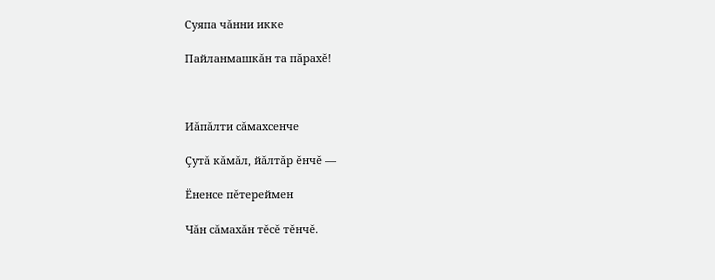Суяпа чăнни икке

Пайланмашкăн та пăрахĕ!



Иăпăлти сăмахсенче

Çутă кăмăл, йăлтăр ĕнчĕ —

Ёненсе пĕтереймен

Чăн сăмахăн тĕсĕ тĕнчĕ.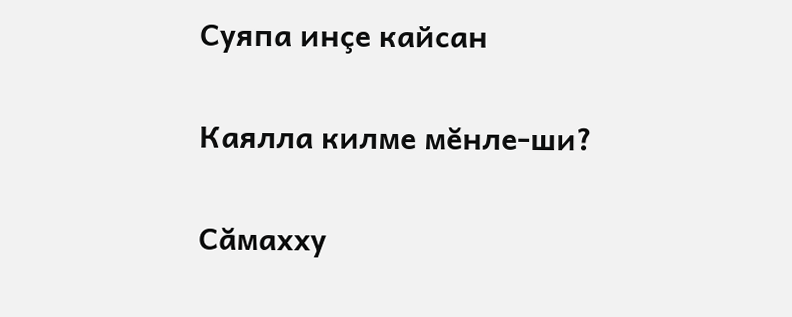Суяпа инçе кайсан

Каялла килме мĕнле-ши?

Сăмахху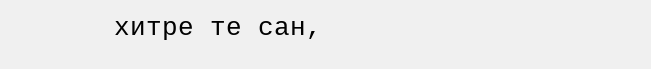хитре те сан,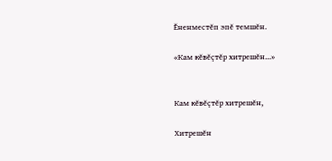Ĕненместĕп эпĕ темшĕн.

«Кам кĕвĕçтĕр хитрешĕн...»


Кам кĕвĕçтĕр хитрешĕн,

Хитрешĕн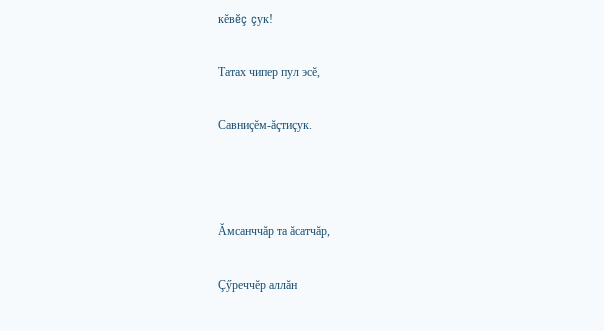кĕвĕç çук!

Татах чипер пул эсĕ,

Савниçĕм-ăçтиçук.



Ăмсанччăр та ăсатчăр,

Çӳреччĕр аллăн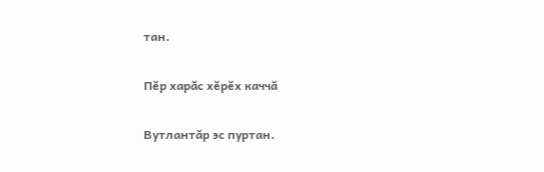тан.

Пĕр харăс хĕрĕх каччă

Вутлантăр эс пуртан.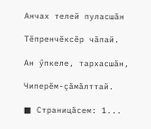Анчах телей пуласшăн

Тĕпренчĕксĕр чăпай.

Ан ӳпкеле, тархасшăн,

Чиперĕм-çăмăлттай.

■ Страницăсем: 1...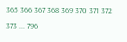365 366 367 368 369 370 371 372 373 ... 796